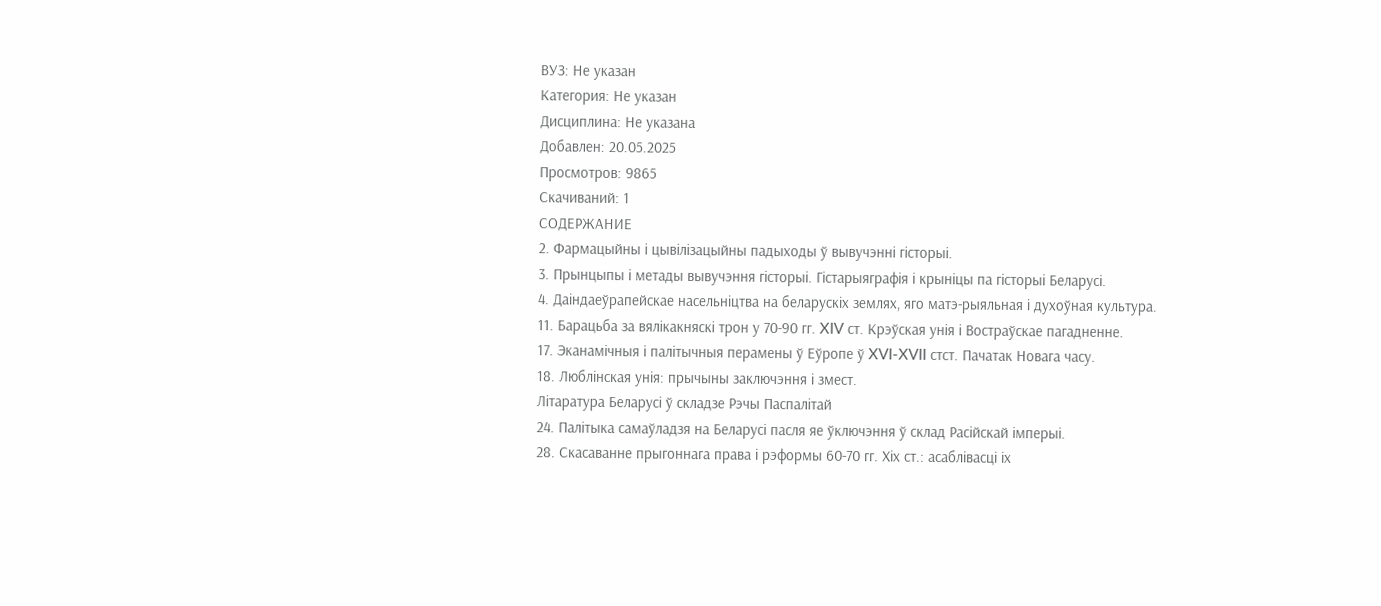ВУЗ: Не указан
Категория: Не указан
Дисциплина: Не указана
Добавлен: 20.05.2025
Просмотров: 9865
Скачиваний: 1
СОДЕРЖАНИЕ
2. Фармацыйны і цывілізацыйны падыходы ў вывучэнні гісторыі.
3. Прынцыпы і метады вывучэння гісторыі. Гістарыяграфія і крыніцы па гісторыі Беларусі.
4. Даіндаеўрапейскае насельніцтва на беларускіх землях, яго матэ-рыяльная і духоўная культура.
11. Барацьба за вялікакняскі трон у 70-90 гг. XIV ст. Крэўская унія і Востраўскае пагадненне.
17. Эканамічныя і палітычныя перамены ў Еўропе ў XVI-XVII стст. Пачатак Новага часу.
18. Люблінская унія: прычыны заключэння і змест.
Літаратура Беларусі ў складзе Рэчы Паспалітай
24. Палітыка самаўладзя на Беларусі пасля яе ўключэння ў склад Расійскай імперыі.
28. Скасаванне прыгоннага права і рэформы 60-70 гг. Хіх ст.: асаблівасці іх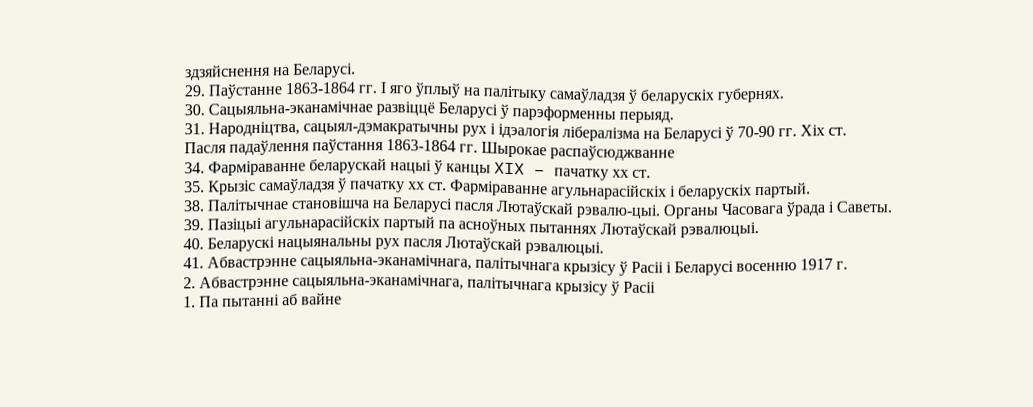здзяйснення на Беларусі.
29. Паўстанне 1863-1864 гг. І яго ўплыў на палітыку самаўладзя ў беларускіх губернях.
30. Сацыяльна-эканамічнае развіццё Беларусі ў парэформенны перыяд.
31. Народніцтва, сацыял-дэмакратычны рух і ідэалогія лібералізма на Беларусі ў 70-90 гг. Хіх ст.
Пасля падаўлення паўстання 1863-1864 гг. Шырокае распаўсюджванне
34. Фарміраванне беларускай нацыі ў канцы XIX – пачатку хх ст.
35. Крызіс самаўладзя ў пачатку хх ст. Фарміраванне агульнарасійскіх і беларускіх партый.
38. Палітычнае становішча на Беларусі пасля Лютаўскай рэвалю-цыі. Органы Часовага ўрада і Саветы.
39. Пазіцыі агульнарасійскіх партый па асноўных пытаннях Лютаўскай рэвалюцыі.
40. Беларускі нацыянальны рух пасля Лютаўскай рэвалюцыі.
41. Абвастрэнне сацыяльна-эканамічнага, палітычнага крызісу ў Расіі і Беларусі восенню 1917 г.
2. Абвастрэнне сацыяльна-эканамічнага, палітычнага крызісу ў Расіі
1. Па пытанні аб вайне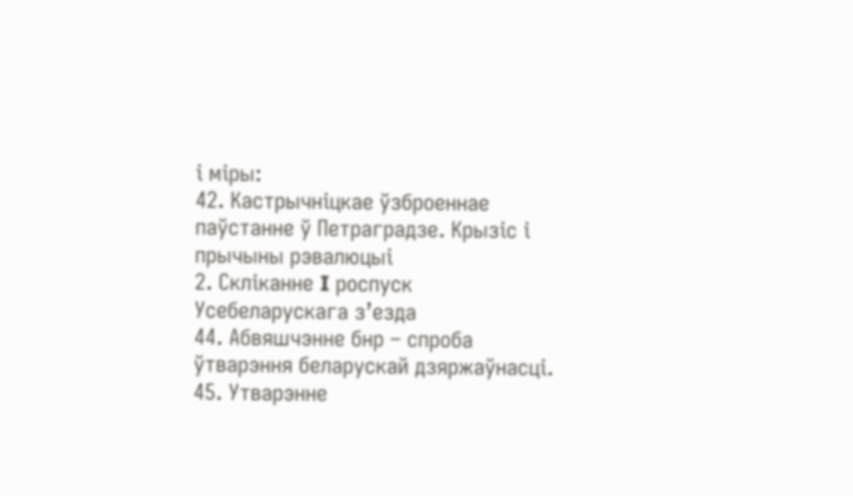і міры:
42. Кастрычніцкае ўзброеннае паўстанне ў Петраградзе. Крызіс і прычыны рэвалюцыі
2. Склiканне I роспуск Усебеларускага з’езда
44. Абвяшчэнне бнр – спроба ўтварэння беларускай дзяржаўнасці.
45. Утварэнне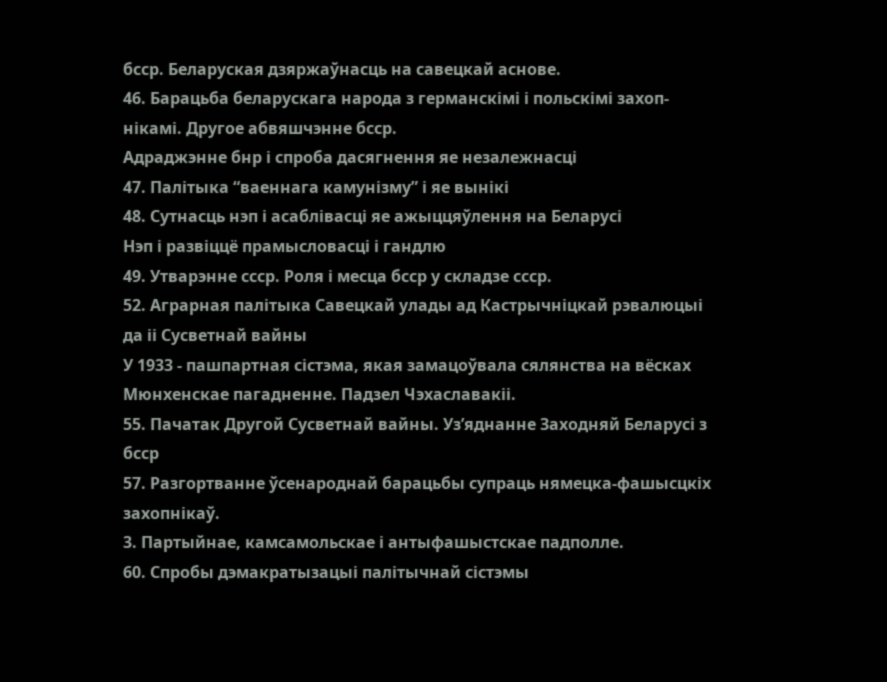бсср. Беларуская дзяржаўнасць на савецкай аснове.
46. Барацьба беларускага народа з германскімі і польскімі захоп-нікамі. Другое абвяшчэнне бсср.
Адраджэнне бнр і спроба дасягнення яе незалежнасці
47. Палітыка “ваеннага камунізму” і яе вынікі
48. Сутнасць нэп і асаблівасці яе ажыццяўлення на Беларусі
Нэп і развіццё прамысловасці і гандлю
49. Утварэнне ссср. Роля і месца бсср у складзе ссср.
52. Аграрная палітыка Савецкай улады ад Кастрычніцкай рэвалюцыі да іі Сусветнай вайны
У 1933 - пашпартная сістэма, якая замацоўвала сялянства на вёсках
Мюнхенскае пагадненне. Падзел Чэхаславакіі.
55. Пачатак Другой Сусветнай вайны. Уз’яднанне Заходняй Беларусі з бсср
57. Разгортванне ўсенароднай барацьбы супраць нямецка-фашысцкіх захопнікаў.
3. Партыйнае, камсамольскае і антыфашыстскае падполле.
60. Спробы дэмакратызацыі палітычнай сістэмы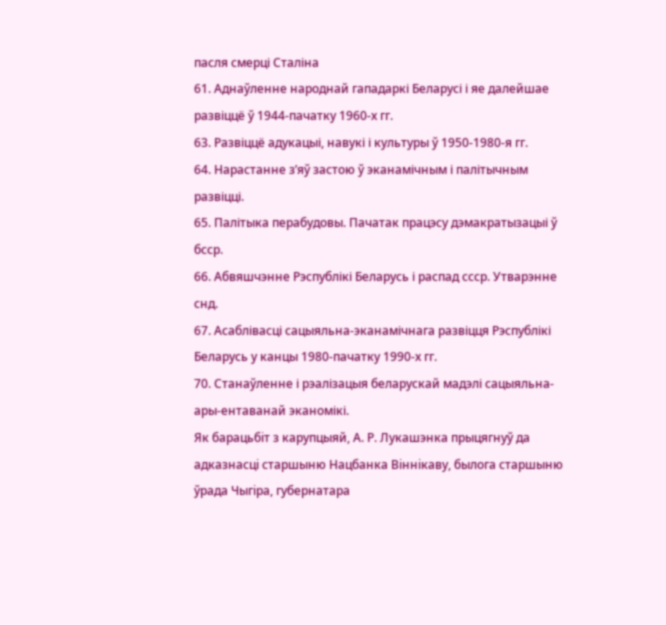пасля смерці Сталіна
61. Аднаўленне народнай гападаркі Беларусі і яе далейшае развіццё ў 1944-пачатку 1960-х гг.
63. Развіццё адукацыі, навукі і культуры ў 1950-1980-я гг.
64. Нарастанне з’яў застою ў эканамічным і палітычным развіцці.
65. Палітыка перабудовы. Пачатак працэсу дэмакратызацыі ў бсср.
66. Абвяшчэнне Рэспублікі Беларусь і распад ссср. Утварэнне снд.
67. Асаблівасці сацыяльна-эканамічнага развіцця Рэспублікі Беларусь у канцы 1980-пачатку 1990-х гг.
70. Станаўленне і рэалізацыя беларускай мадэлі сацыяльна-ары-ентаванай эканомікі.
Як барацьбiт з карупцыяй, А. Р. Лукашэнка прыцягнуў да адказнасцi старшыню Нацбанка Вiннiкаву, былога старшыню ўрада Чыгiра, губернатара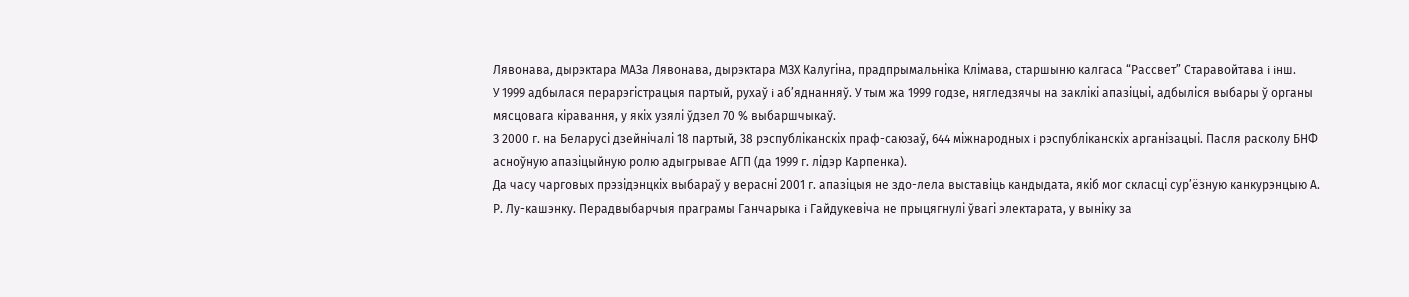Лявонава, дырэктара МАЗа Лявонава, дырэктара МЗХ Калугiна, прадпрымальнiка Клiмава, старшыню калгаса “Рассвет” Старавойтава i iнш.
У 1999 адбылася перарэгiстрацыя партый, рухаў i аб’яднанняў. У тым жа 1999 годзе, нягледзячы на заклiкi апазiцыi, адбылiся выбары ў органы мясцовага кiравання, у якiх узялі ўдзел 70 % выбаршчыкаў.
З 2000 г. на Беларусi дзейнiчалі 18 партый, 38 рэспублiканскiх праф-саюзаў, 644 мiжнародных i рэспублiканскiх арганiзацыi. Пасля расколу БНФ асноўную апазiцыйную ролю адыгрывае АГП (да 1999 г. лiдэр Карпенка).
Да часу чарговых прэзiдэнцкiх выбараў у вераснi 2001 г. апазiцыя не здо-лела выставiць кандыдата, якiб мог скласцi сур’ёзную канкурэнцыю А. Р. Лу-кашэнку. Перадвыбарчыя праграмы Ганчарыка i Гайдукевiча не прыцягнулi ўвагi электарата, у вынiку за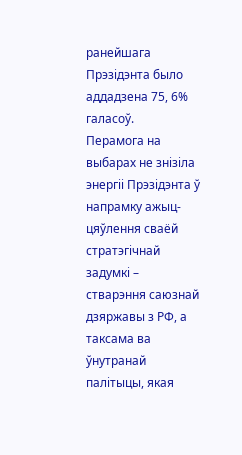ранейшага Прэзiдэнта было аддадзена 75, 6% галасоў.
Перамога на выбарах не знiзiла энергii Прэзiдэнта ў напрамку ажыц-цяўлення сваёй cтратэгiчнай задумкi – cтварэння саюзнай дзяржавы з РФ, а таксама ва ўнутранай палiтыцы, якая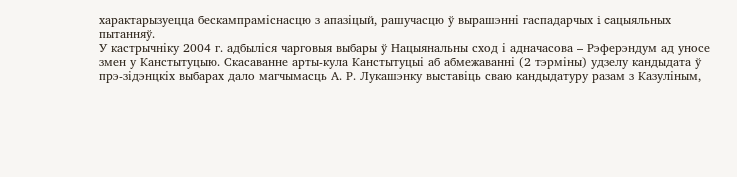характарызуецца бескампрамiснасцю з апазiцый, рашучасцю ў вырашэннi гаспадарчых i cацыяльных пытанняў.
У кастрычніку 2004 г. адбыліся чарговыя выбары ў Нацыянальны сход і адначасова – Рэферэндум ад уносе змен у Канстытуцыю. Скасаванне арты-кула Канстытуцыі аб абмежаванні (2 тэрміны) удзелу кандыдата ў прэ-зідэнцкіх выбарах дало магчымасць А. Р. Лукашэнку выставіць сваю кандыдатуру разам з Казуліным,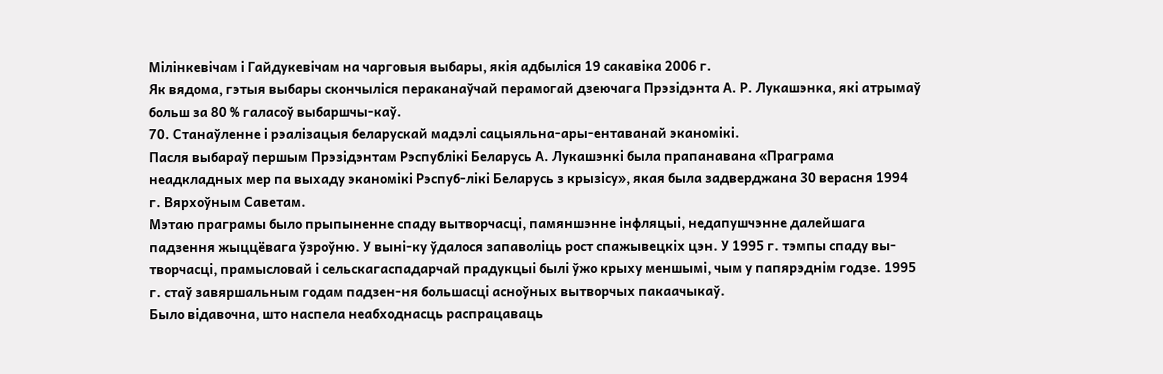Мілінкевічам і Гайдукевічам на чарговыя выбары, якія адбыліся 19 сакавіка 2006 г.
Як вядома, гэтыя выбары скончыліся пераканаўчай перамогай дзеючага Прэзідэнта А. Р. Лукашэнка, які атрымаў больш за 80 % галасоў выбаршчы-каў.
70. Станаўленне і рэалізацыя беларускай мадэлі сацыяльна-ары-ентаванай эканомікі.
Пасля выбараў першым Прэзідэнтам Рэспублікі Беларусь А. Лукашэнкі была прапанавана «Праграма неадкладных мер па выхаду эканомікі Рэспуб-лікі Беларусь з крызісу», якая была задверджана 30 верасня 1994 г. Вярхоўным Саветам.
Мэтаю праграмы было прыпыненне спаду вытворчасці, памяншэнне інфляцыі, недапушчэнне далейшага падзення жыццёвага ўзроўню. У выні-ку ўдалося запаволіць рост спажывецкіх цэн. У 1995 г. тэмпы спаду вы-творчасці, прамысловай і сельскагаспадарчай прадукцыі былі ўжо крыху меншымі, чым у папярэднім годзе. 1995 г. стаў завяршальным годам падзен-ня большасці асноўных вытворчых пакаачыкаў.
Было відавочна, што наспела неабходнасць распрацаваць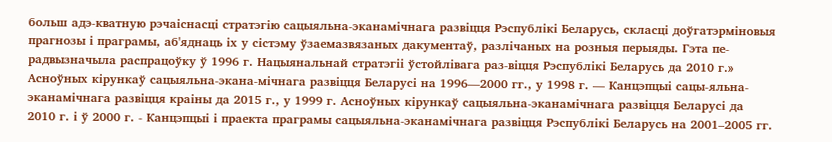больш адэ-кватную рэчаіснасці стратэгію сацыяльна-эканамічнага развіцця Рэспублікі Беларусь, скласці доўгатэрміновыя прагнозы і праграмы, аб'яднаць іх у сістэму ўзаемазвязаных дакументаў, разлічаных на розныя перыяды. Гэта пе- радвызначыла распрацоўку ў 1996 г. Нацыянальнай стратэгіі ўстойлівага раз-віцця Рэспублікі Беларусь да 2010 г.»
Асноўных кірункаў сацыяльна-экана-мічнага развіцця Беларусі на 1996—2000 гг., у 1998 г. — Канцэпцыі сацы-яльна-эканамічнага развіцця краіны да 2015 г., у 1999 г. Асноўных кірункаў сацыяльна-эканамічнага развіцця Беларусі да 2010 г. і ў 2000 г. - Канцэпцыі і праекта праграмы сацыяльна-эканамічнага развіцця Рэспублікі Беларусь на 2001–2005 гг.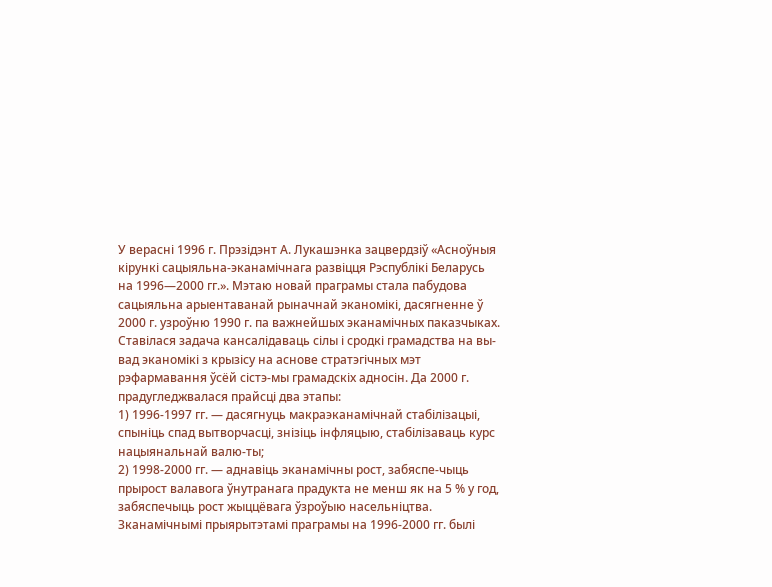У верасні 1996 г. Прэзідэнт А. Лукашэнка зацвердзіў «Асноўныя кірункі сацыяльна-эканамічнага развіцця Рэспублікі Беларусь на 1996—2000 гг.». Мэтаю новай праграмы стала пабудова сацыяльна арыентаванай рыначнай эканомікі, дасягненне ў 2000 г. узроўню 1990 г. па важнейшых эканамічных паказчыках. Ставілася задача кансалідаваць сілы і сродкі грамадства на вы-вад эканомікі з крызісу на аснове стратэгічных мэт рэфармавання ўсёй сістэ-мы грамадскіх адносін. Да 2000 г. прадугледжвалася прайсці два этапы:
1) 1996-1997 гг. — дасягнуць макраэканамічнай стабілізацыі, спыніць спад вытворчасці, знізіць інфляцыю, стабілізаваць курс нацыянальнай валю-ты;
2) 1998-2000 гг. — аднавіць эканамічны рост, забяспе-чыць прырост валавога ўнутранага прадукта не менш як на 5 % у год, забяспечыць рост жыццёвага ўзроўыю насельніцтва.
Зканамічнымі прыярытэтамі праграмы на 1996-2000 гг. былі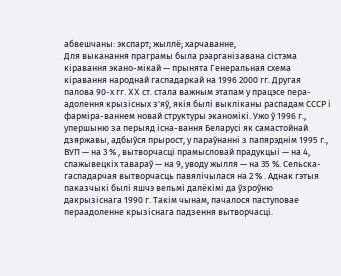абвешчаны: экспарт; жыллё; харчаванне,
Для выканання праграмы была рэарганізавана сістэма кіравання экано-мікай — прынята Генеральная схема кіравання народнай гаспадаркай на 1996 2000 гг. Другая палова 90-х гг. XX ст. стала важным этапам у працэсе пера-адолення крызісных з'яў, якія былі выкліканы распадам СССР і фарміра-ваннем новай структуры эканомікі. Ужо ў 1996 г., упершыню за перыяд існа-вання Беларусі як самастойнай дзяржавы, адбыўся прырост, у параўнанні з папярэднім 1995 г., ВУП — на 3 % , вытворчасці прамысловай прадукцыі — на 4, спажывецкіх тавараў — на 9, уводу жылля — на 35 %. Сельска-гаспадарчая вытворчасць павялічылася на 2 % . Аднак гэтыя паказчыкі былі яшчэ вельмі далёкімі да ўзроўню дакрызіснага 1990 г. Такім чынам, пачалося паступовае пераадоленне крызіснага падзення вытворчасці.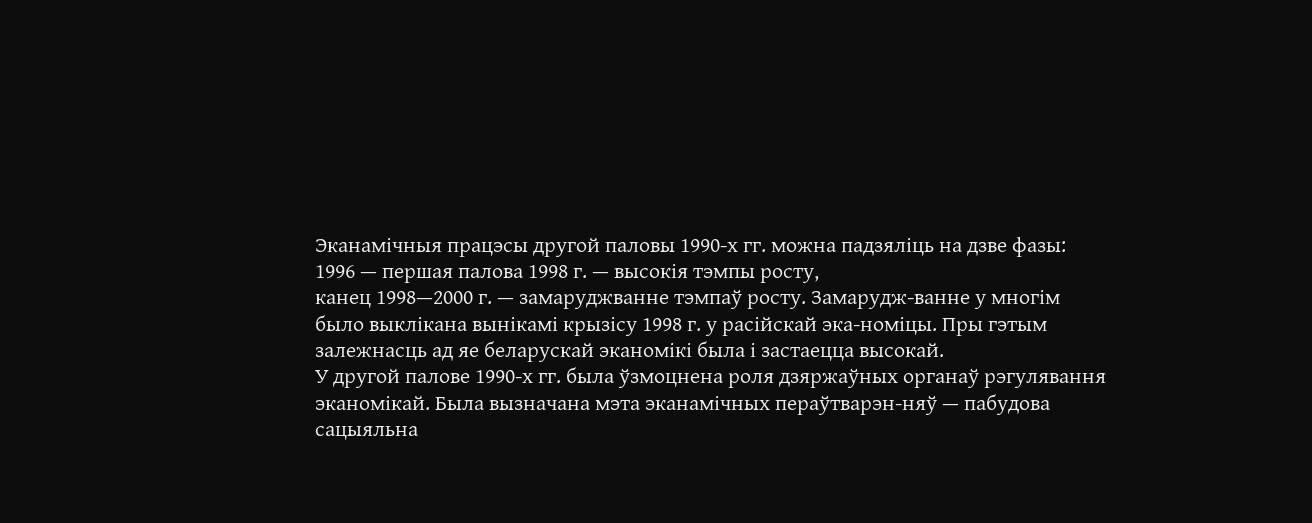Эканамічныя працэсы другой паловы 1990-х гг. можна падзяліць на дзве фазы:
1996 — першая палова 1998 г. — высокія тэмпы росту,
канец 1998—2000 г. — замаруджванне тэмпаў росту. Замарудж-ванне у многім было выклікана вынікамі крызісу 1998 г. у расійскай эка-номіцы. Пры гэтым залежнасць ад яе беларускай эканомікі была і застаецца высокай.
У другой палове 1990-х гг. была ўзмоцнена роля дзяржаўных органаў рэгулявання эканомікай. Была вызначана мэта эканамічных пераўтварэн-няў — пабудова сацыяльна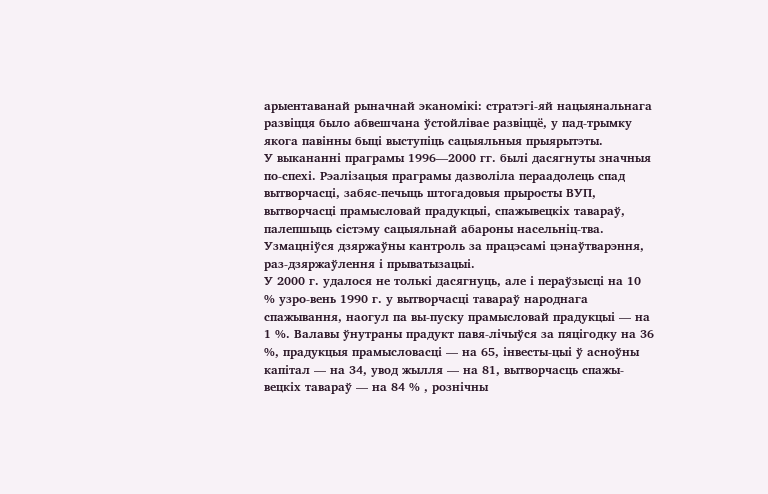арыентаванай рыначнай эканомікі: стратэгі-яй нацыянальнага развіцця было абвешчана ўстойлівае развіццё, у пад-трымку якога павінны быці выступіць сацыяльныя прыярытэты.
У выкананні праграмы 1996—2000 гг. былі дасягнуты значныя по-спехі. Рэалізацыя праграмы дазволіла пераадолець спад вытворчасці, забяс-печыць штогадовыя прыросты ВУП, вытворчасці прамысловай прадукцыі, спажывецкіх тавараў, палепшыць сістэму сацыяльнай абароны насельніц-тва. Узмацніўся дзяржаўны кантроль за працэсамі цэнаўтварэння, раз-дзяржаўлення і прыватызацыі.
У 2000 г. удалося не толькі дасягнуць, але і пераўзысці на 10 % узро-вень 1990 г. у вытворчасці тавараў народнага спажывання, наогул па вы-пуску прамысловай прадукцыі — на 1 %. Валавы ўнутраны прадукт павя-лічыўся за пяцігодку на 36 %, прадукцыя прамысловасці — на 65, інвесты-цыі ў асноўны капітал — на 34, увод жылля — на 81, вытворчасць спажы-вецкіх тавараў — на 84 % , рознічны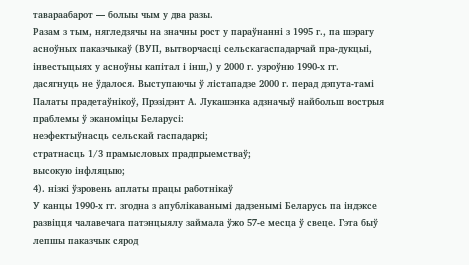тавараабарот — болыы чым у два разы.
Разам з тым, нягледзячы на значны рост у параўнанні з 1995 г., па шэрагу асноўных паказчыкаў (ВУП, вытворчасці сельскагаспадарчай пра-дукцыі, інвестыцыях у асноўны капітал і інш,) у 2000 г. узроўню 1990-х гг. дасягнуць не ўдалося. Выступаючы ў лістападзе 2000 г. перад дэпута-тамі Палаты прадетаўнікоў, Прэзідэнт А. Лукашэнка адзначыў найбольш вострыя праблемы ў эканоміцы Беларусі:
неэфектыўнасць сельскай гаспадаркі;
стратнасць 1/3 прамысловых прадпрыемстваў;
высокую інфляцыю;
4). нізкі ўзровень аплаты працы работнікаў
У канцы 1990-х гг. згодна з апублікаванымі дадзенымі Беларусь па індэксе развіцця чалавечага патэнцыялу займала ўжо 57-е месца ў свеце. Гэта быў лепшы паказчык сярод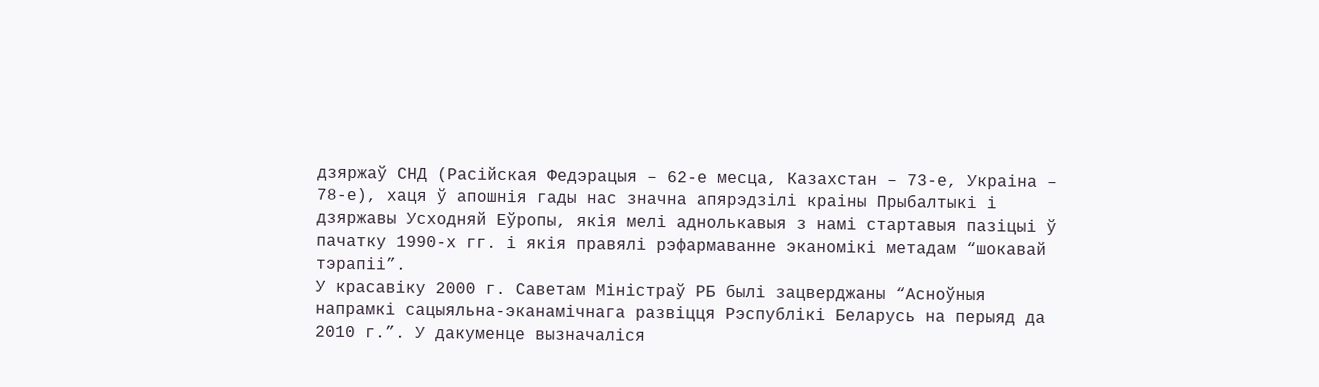дзяржаў СНД (Расійская Федэрацыя – 62-е месца, Казахстан – 73-е, Украіна – 78-е), хаця ў апошнія гады нас значна апярэдзілі краіны Прыбалтыкі і дзяржавы Усходняй Еўропы, якія мелі аднолькавыя з намі стартавыя пазіцыі ў пачатку 1990-х гг. і якія правялі рэфармаванне эканомікі метадам “шокавай тэрапіі”.
У красавіку 2000 г. Саветам Міністраў РБ былі зацверджаны “Асноўныя напрамкі сацыяльна-эканамічнага развіцця Рэспублікі Беларусь на перыяд да 2010 г.”. У дакуменце вызначаліся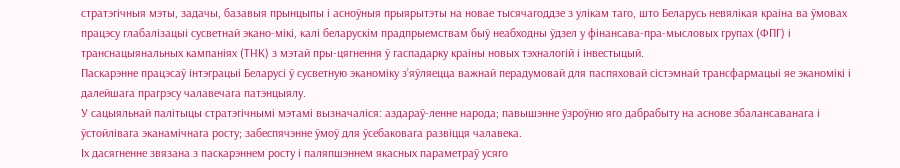стратэгічныя мэты, задачы, базавыя прынцыпы і асноўныя прыярытэты на новае тысячагоддзе з улікам таго, што Беларусь невялікая краіна ва ўмовах працэсу глабалізацыі сусветнай экано-мікі, калі беларускім прадпрыемствам быў неабходны ўдзел у фінансава-пра-мысловых групах (ФПГ) і транснацыянальных кампаніях (ТНК) з мэтай пры-цягнення ў гаспадарку краіны новых тэхналогій і інвестыцый.
Паскарэнне працэсаў інтэграцыі Беларусі ў сусветную эканоміку з’яўляецца важнай перадумовай для паспяховай сістэмнай трансфармацыі яе эканомікі і далейшага прагрэсу чалавечага патэнцыялу.
У сацыяльнай палітыцы стратэгічнымі мэтамі вызначаліся: аздараў-ленне народа; павышэнне ўзроўню яго дабрабыту на аснове збалансаванага і ўстойлівага эканамічнага росту; забеспячэнне ўмоў для ўсебаковага развіцця чалавека.
Іх дасягненне звязана з паскарэннем росту і паляпшэннем якасных параметраў усяго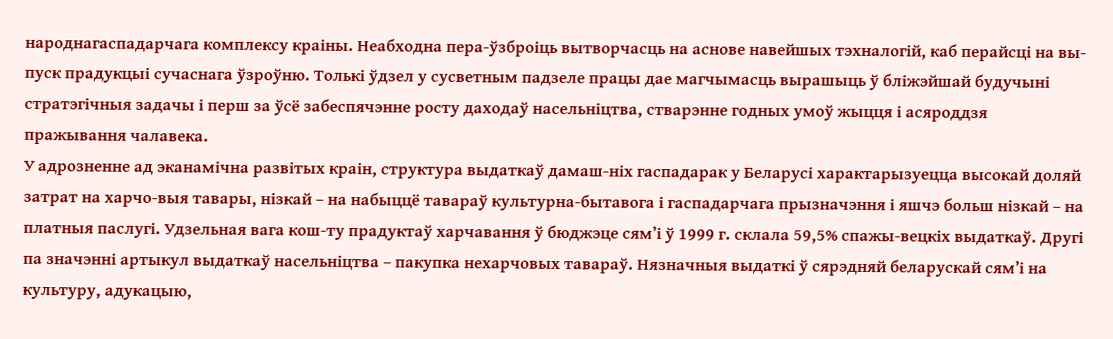народнагаспадарчага комплексу краіны. Неабходна пера-ўзброіць вытворчасць на аснове навейшых тэхналогій, каб перайсці на вы-пуск прадукцыі сучаснага ўзроўню. Толькі ўдзел у сусветным падзеле працы дае магчымасць вырашыць ў бліжэйшай будучыні стратэгічныя задачы і перш за ўсё забеспячэнне росту даходаў насельніцтва, стварэнне годных умоў жыцця і асяроддзя пражывання чалавека.
У адрозненне ад эканамічна развітых краін, структура выдаткаў дамаш-ніх гаспадарак у Беларусі характарызуецца высокай доляй затрат на харчо-выя тавары, нізкай – на набыццё тавараў культурна-бытавога і гаспадарчага прызначэння і яшчэ больш нізкай – на платныя паслугі. Удзельная вага кош-ту прадуктаў харчавання ў бюджэце сям’і ў 1999 г. склала 59,5% спажы-вецкіх выдаткаў. Другі па значэнні артыкул выдаткаў насельніцтва – пакупка нехарчовых тавараў. Нязначныя выдаткі ў сярэдняй беларускай сям’і на культуру, адукацыю,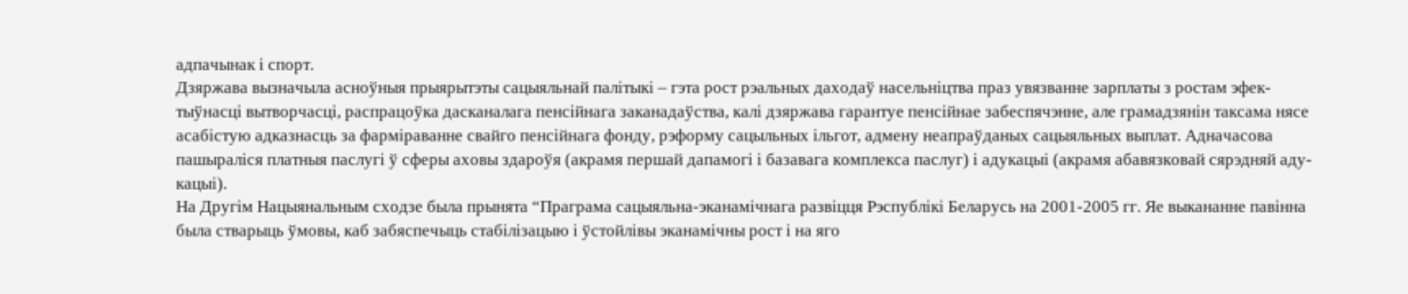адпачынак і спорт.
Дзяржава вызначыла асноўныя прыярытэты сацыяльнай палітыкі – гэта рост рэальных даходаў насельніцтва праз увязванне зарплаты з ростам эфек-тыўнасці вытворчасці, распрацоўка дасканалага пенсійнага заканадаўства, калі дзяржава гарантуе пенсійнае забеспячэнне, але грамадзянін таксама нясе асабістую адказнасць за фарміраванне свайго пенсійнага фонду, рэформу сацыльных ільгот, адмену неапраўданых сацыяльных выплат. Адначасова пашыраліся платныя паслугі ў сферы аховы здароўя (акрамя першай дапамогі і базавага комплекса паслуг) і адукацыі (акрамя абавязковай сярэдняй аду-кацыі).
На Другім Нацыянальным сходзе была прынята “Праграма сацыяльна-эканамічнага развіцця Рэспублікі Беларусь на 2001-2005 гг. Яе выкананне павінна была стварыць ўмовы, каб забяспечыць стабілізацыю і ўстойлівы эканамічны рост і на яго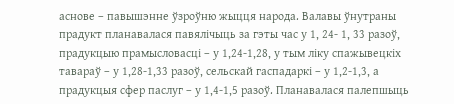аснове – павышэнне ўзроўню жыцця народа. Валавы ўнутраны прадукт планавалася павялічыць за гэты час у 1, 24- 1, 33 разоў, прадукцыю прамысловасці – у 1,24-1,28, у тым ліку спажывецкіх тавараў – у 1,28-1,33 разоў, сельскай гаспадаркі – у 1,2-1,3, а прадукцыя сфер паслуг – у 1,4-1,5 разоў. Планавалася палепшыць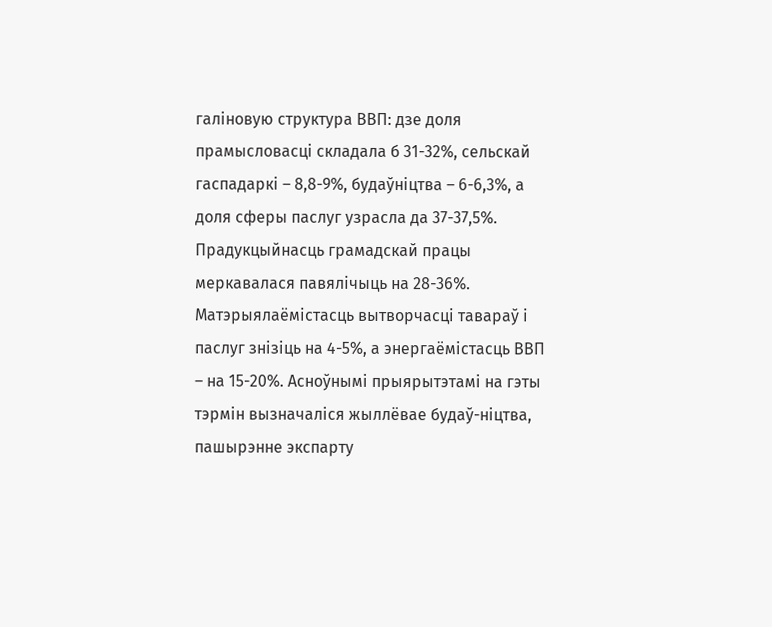галіновую структура ВВП: дзе доля прамысловасці складала б 31-32%, сельскай гаспадаркі – 8,8-9%, будаўніцтва – 6-6,3%, а доля сферы паслуг узрасла да 37-37,5%. Прадукцыйнасць грамадскай працы меркавалася павялічыць на 28-36%. Матэрыялаёмістасць вытворчасці тавараў і паслуг знізіць на 4-5%, а энергаёмістасць ВВП – на 15-20%. Асноўнымі прыярытэтамі на гэты тэрмін вызначаліся жыллёвае будаў-ніцтва, пашырэнне экспарту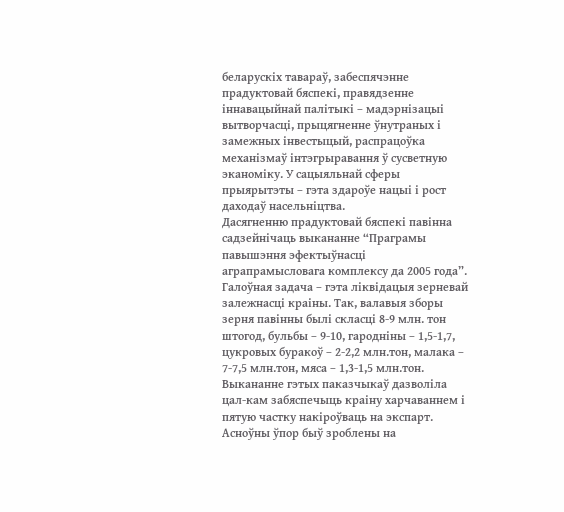беларускіх тавараў, забеспячэнне прадуктовай бяспекі, правядзенне іннавацыйнай палітыкі – мадэрнізацыі вытворчасці, прыцягненне ўнутраных і замежных інвестыцый, распрацоўка механізмаў інтэгрыравання ў сусветную эканоміку. У сацыяльнай сферы прыярытэты – гэта здароўе нацыі і рост даходаў насельніцтва.
Дасягненню прадуктовай бяспекі павінна садзейнічаць выкананне “Праграмы павышэння эфектыўнасці аграпрамысловага комплексу да 2005 года”. Галоўная задача – гэта ліквідацыя зерневай залежнасці краіны. Так, валавыя зборы зерня павінны былі скласці 8-9 млн. тон штогод, бульбы – 9-10, гародніны – 1,5-1,7, цукровых буракоў – 2-2,2 млн.тон, малака – 7-7,5 млн.тон, мяса – 1,3-1,5 млн.тон. Выкананне гэтых паказчыкаў дазволіла цал-кам забяспечыць краіну харчаваннем і пятую частку накіроўваць на экспарт. Асноўны ўпор быў зроблены на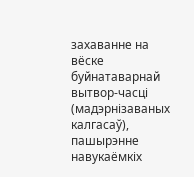захаванне на вёске буйнатаварнай вытвор-часці (мадэрнізаваных калгасаў), пашырэнне навукаёмкіх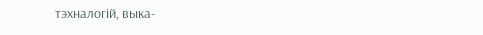тэхналогій, выка-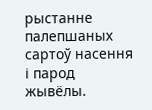рыстанне палепшаных сартоў насення і парод жывёлы.